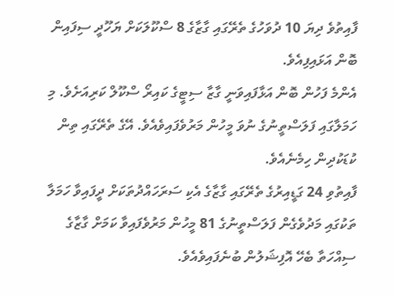ފާއިތުވެ ދިޔަ 10 ދުވަހުގެ ތެރޭގައި ގާޒާގެ 8 ސްކޫލަކަށް ޔަހޫދީ ސިފައިން ބޮން އަޅައިފިއެވެ.
އެންމެ ފަހުން ބޮން އަޅާފައިވަނީ ގާޒާ ސިޓީގެ ކައިރޯ ސްކޫލް ކަރިއަށެވެ. މި ހަމަލާގައި ފަލަސްތީނުގެ ނުވަ މީހުން މަރުވެފައިވެއެވެ. އޭގެ ތެރޭގައި ތިން ކުޑަކުދިން ހިމެނެއެވެ.
ފާއިތުވި 24 ގަޑީއިރުގެ ތެރޭގައި ގާޒާގެ އެކި ސަރަހައްދުތަކަށް ދީފައިވާ ހަމަލާ ތަކުގައި މަދުވެގެން ފަލަސްތީނުގެ 81 މީހުން މަރުވެފައިވާ ކަމަށް ގާޒާގެ ސިއްހަތާ ބެހޭ އޮފިޝަލުން ބުނެފައިވެއެވެ.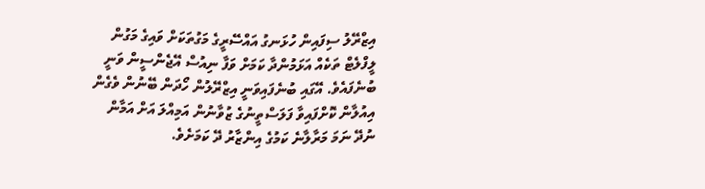އިޒްރޭލު ސިފައިން ހުޅަނގު އައްސޭރީގެ މަގުތަކަށް ވައިގެ މަގުން ލީފްލެޓް ތަކެއް އަޅަމުންދާ ކަމަށް ވަފާ ނިއުސް އޭޖެންސީން ވަނީ ބުނެފައެވެ. އޭގައި ބުނެފައިވަނީ އިޒްރޭލުން ހޯދަން ބޭނުން ވެގެން އިއުލާން ކޮށްފައިވާ ފަލަސްތީނުގެ ޒުވާނުން އަމިއްލަ އަށް އަމާން ނުދޭ ނަމަ މަރާލާނެ ކަމުގެ އިންޒާރު ދޭ ކަމަށެވެ.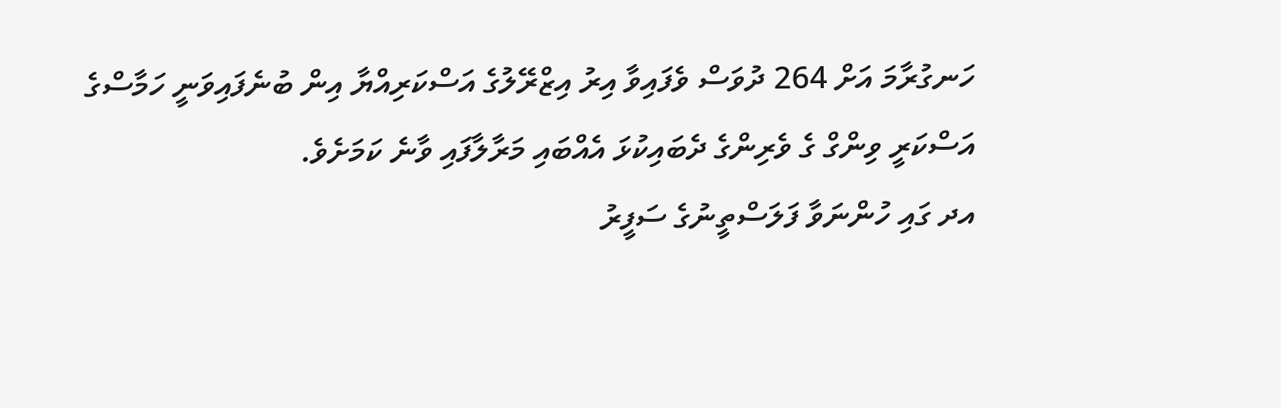ހަނގުރާމަ އަށް 264 ދުވަސް ވެފައިވާ އިރު އިޒްރޭލުގެ އަސްކަރިއްޔާ އިން ބުނެފައިވަނީ ހަމާސްގެ އަސްކަރީ ވިންގް ގެ ވެރިންގެ ދެބައިކުޅަ އެއްބައި މަރާލާފައި ވާނެ ކަމަށެވެ.
އދ ގައި ހުންނަވާ ފަލަސްތީނުގެ ސަފީރު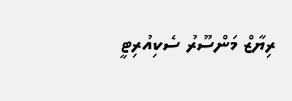ރިޔާޒް މަންސޫރު ސެކިއުރިޓީ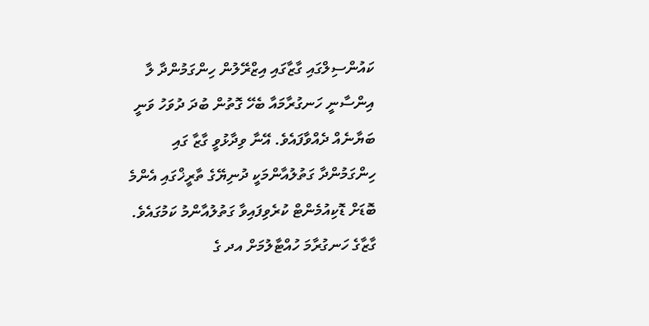ކައުންސިލްގައި ގާޒާގައި އިޒްރޭލުން ހިންގަމުންދާ ލާ އިންސާނީ ހަނގުރާމައާ ބެހޭ ގޮތުން ބުދަ ދުވަހު ވަނީ ބަޔާނެއް ދެއްވާފައެވެ. އޭނާ ވިދާޅުވީ ގާޒާ ގައި ހިންގަމުންދާ ގަތުލުއާންމަކީ ދުނިޔޭގެ ތާރީޚްގައި އެންމެ ބޮޑަށް ޑޮކިއުމެންޓް ކުރެވިފައިވާ ގަތުލުއާންމު ކަމުގައެވެ.
ގާޒާގެ ހަނގުރާމަ ހުއްޓާލުމަށް އދ ގެ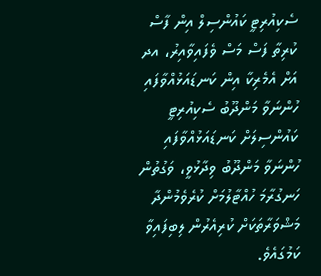ސެކިއުރިޓީ ކައުންސިލް އިން ފާސް ކުރިތާ ފަސް މަސް ވެފައިވާއިރު، އދ އަށް އެމެރިކާ އިން ކަނޑައަޅުއްވާފައި ހުންނަވާ މަންދޫބު ސެކިއުރިޓީ ކައުންސިލަށް ކަނޑައަޅުއްވާފައި ހުންނަވާ މަންދޫބު ވިދާޅުވީ، ވަގުތުން ހަނގުރާމަ ހުއްޓާލުމަށް ކުރެވެމުންދާ މަޝްވަރާތަކަށް ކުރިއެރުން ލިބިފައިވާ ކަމުގައެވެ.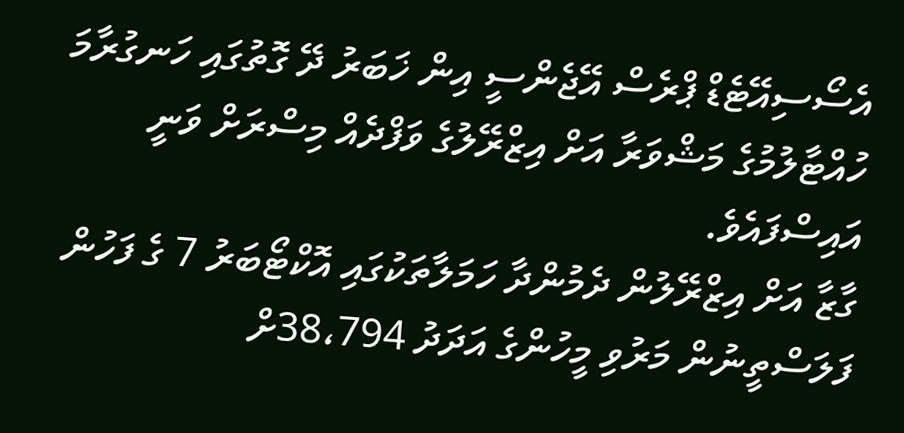އެސޯސިއޭޓެޑް ޕްރެސް އޭޖެންސީ އިން ޚަބަރު ދޭ ގޮތުގައި ހަނގުރާމަ ހުއްޓާލުމުގެ މަޝްވަރާ އަށް އިޒްރޭލުގެ ވަފްދެއް މިސްރަށް ވަނީ އައިސްފައެވެ.
ގާޒާ އަށް އިޒްރޭލުން ދެމުންދާ ހަމަލާތަކުގައި އޮކްޓޯބަރު 7 ގެ ފަހުން ފަލަސްތީނުން މަރުވި މީހުންގެ އަދަދު 38،794ށް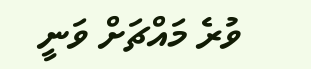ވުރެ މައްޗަށް ވަނީ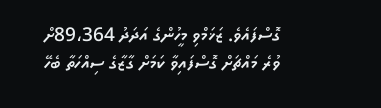ގޮސްފައެވެ. ޒަޚަމްވި މީހުންގެ އަދަދު 89،364ށް ވުރެ މައްޗަށް ގޮސްފައިވާ ކަމަށް ގާޒާގެ ސިއްހަތާ ބެހޭ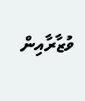ވުޒާރާއިން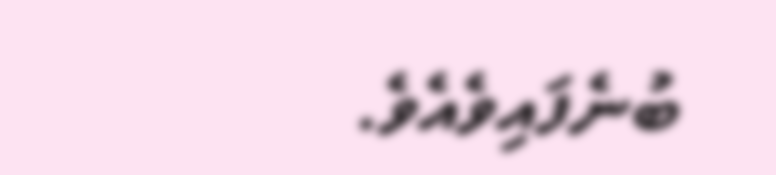ބުނެފައިވެއެވެ.